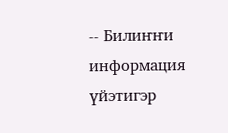-- Билиҥҥи информация үйэтигэр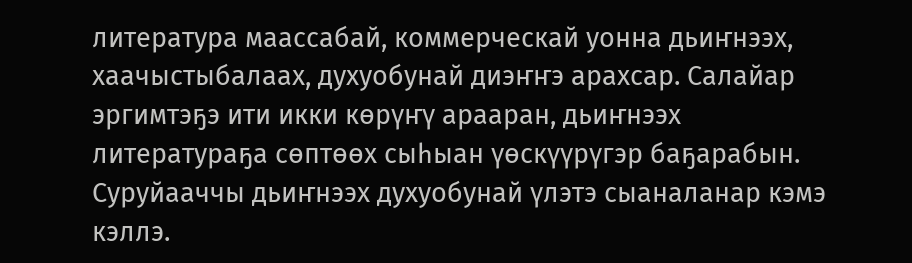литература маассабай, коммерческай уонна дьиҥнээх, хаачыстыбалаах, духуобунай диэҥҥэ арахсар. Салайар эргимтэҕэ ити икки көрүҥү арааран, дьиҥнээх литератураҕа сөптөөх сыһыан үөскүүрүгэр баҕарабын. Суруйааччы дьиҥнээх духуобунай үлэтэ сыаналанар кэмэ кэллэ.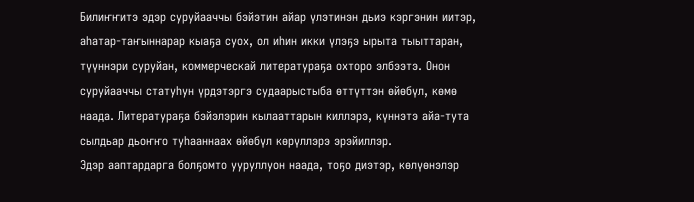Билиҥҥитэ эдэр суруйааччы бэйэтин айар үлэтинэн дьиэ кэргэнин иитэр, аһатар-таҥыннарар кыаҕа суох, ол иһин икки үлэҕэ ырыта тыыттаран, түүннэри суруйан, коммерческай литератураҕа охторо элбээтэ. Онон суруйааччы статуһун үрдэтэргэ судаарыстыба өттүттэн өйөбүл, көмө наада. Литератураҕа бэйэлэрин кылааттарын киллэрэ, күннэтэ айа-тута сылдьар дьоҥҥо туһааннаах өйөбүл көрүллэрэ эрэйиллэр.
Эдэр ааптардарга болҕомто ууруллуон наада, тоҕо диэтэр, көлүөнэлэр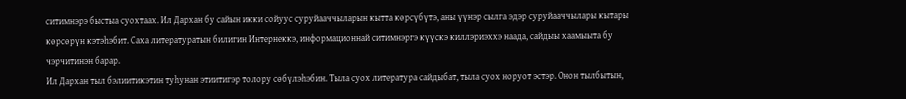ситимнэрэ быстыа суохтаах. Ил Дархан бу сайын икки сойуус суруйааччыларын кытта көрсүбүтэ, аны үүнэр сылга эдэр суруйааччылары кытары көрсөрүн кэтэһэбит. Саха литературатын билигин Интернеккэ, информационнай ситимнэргэ күүскэ киллэриэххэ наада, сайдыы хаамыыта бу чэрчитинэн барар.
Ил Дархан тыл бэлиитикэтин туһунан этиитигэр толору сөбүлэһэбин. Тыла суох литература сайдыбат, тыла суох норуот эстэр. Онон тылбытын,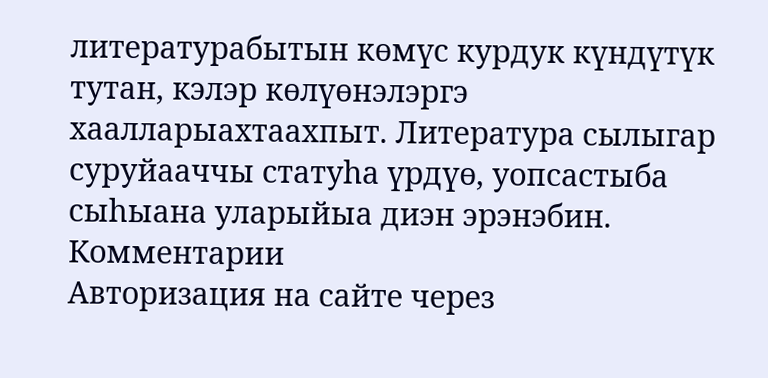литературабытын көмүс курдук күндүтүк тутан, кэлэр көлүөнэлэргэ хаалларыахтаахпыт. Литература сылыгар суруйааччы статуһа үрдүө, уопсастыба сыһыана уларыйыа диэн эрэнэбин.
Комментарии
Авторизация на сайте через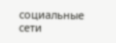социальные сети